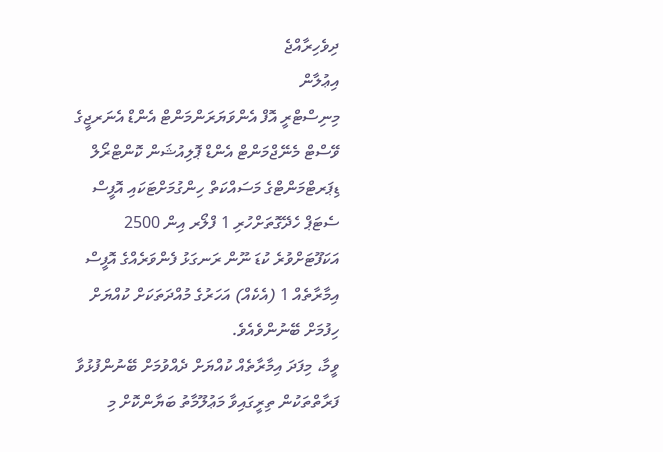ދިވެހިރާއްޖެ
އިޢުލާން
މިނިސްޓްރީ އޮފް އެންވަޔަރަންމަންޓް އެންޑް އެނަރޖީގެ ވޭސްޓް މެނޭޖްމަންޓް އެންޑް ޕޮލިއުޝަން ކޮންޓްރޯލް ޑިޕަރޓްމަންޓްގެ މަސައްކަތް ހިންގުމަށްޓަކައި އޮފީސް ސެޓަޕް ހެދޭގޮތަށްހުރި 1 ފްލޯރ އިން 2500 އަކަފޫޓަށްވުރެ ކުޑަ ނޫން ރަނގަޅު ފެންވަރެއްގެ އޮފީސް އިމާރާތެއް 1 (އެކެއް) އަހަރުގެ މުއްދަތަކަށް ކުއްޔަށް ހިފުމަށް ބޭނުންވެއެވެ.
ވީމާ، މިފަދަ އިމާރާތެއް ކުއްޔަށް ދެއްވުމަށް ބޭނުންފުޅުވާ ފަރާތްތަކުން ތިރީގައިވާ މަޢުލޫމާތު ބަޔާންކޮށް މި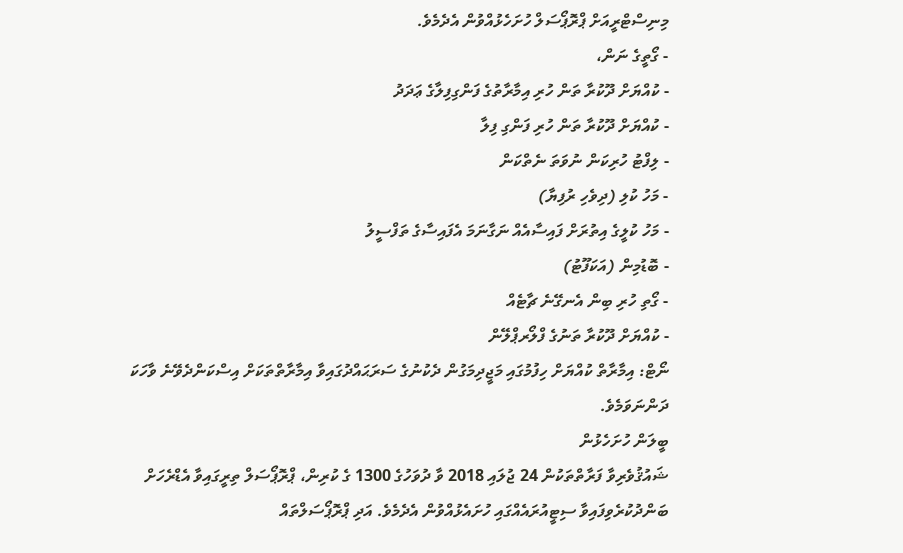މިނިސްޓްރީއަށް ޕްރޮޕޯސަލް ހުށަހެޅުއްވުން އެދެމެވެ.
- ގޯތީގެ ނަން،
- ކުއްޔަށް ދޫކުރާ ތަން ހުރި އިމާރާތުގެ ފަންގިފިލާގެ ޢަދަދު
- ކުއްޔަށް ދޫކުރާ ތަން ހުރި ފަންގި ފިލާ
- ލިފްޓު ހުރިކަން ނުވަތަ ނެތްކަން
- މަހު ކުލި (ދިވެހި ރުފިޔާ)
- މަހު ކުލީގެ އިތުރަށް ފައިސާއެއް ނަގާނަމަ އެފައިސާގެ ތަފްސީލު
- ބޮޑުމިން (އަކަފޫޓު)
- ގޯތި ހުރި ބިން އެނގޭނެ ޗާޓެއް
- ކުއްޔަށް ދޫކުރާ ތަނުގެ ފްލޯރޕްލޭން
ނޯޓް: އިމާރާތް ކުއްޔަށް ހިފުމުގައި މަޖީދިމަގުން ދެކުނުގެ ސަރަޙައްދުގައިވާ އިމާރާތްތަކަށް އިސްކަންދެވޭނެ ވާހަކަ ދަންނަވަމެވެ.
ބީލަން ހުށަހެޅުން
ޝައުޤުވެރިވާ ފަރާތްތަކުން 24 ޖުލައި 2018 ވާ ދުވަހުގެ 1300 ގެ ކުރިން، ޕްރޮޕޯސަލް ތިރީގައިވާ އެޑްރެހަށް ބަންދުކުރެވިފައިވާ ސިޓީއުރައެއްގައި ހުށައެޅުއްވުން އެދެމެވެ. އަދި ޕްރޮޕޯސަލްތައް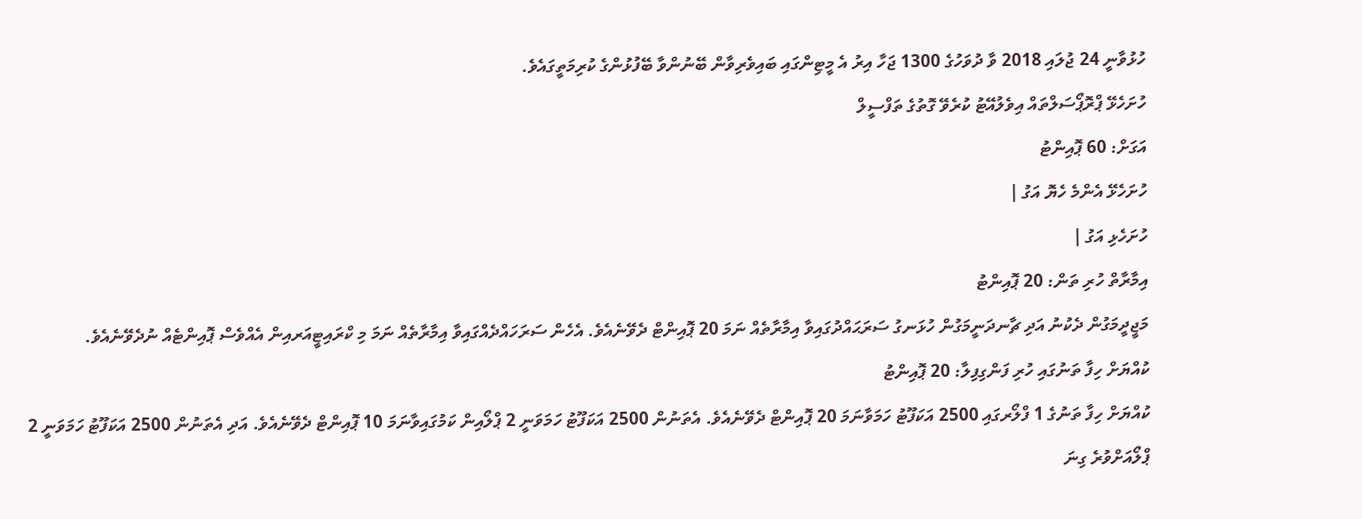ހުޅުވާނީ 24 ޖުލައި 2018 ވާ ދުވަހުގެ 1300 ޖަހާ އިރު އެ މީޓިންގައި ބައިވެރިވާން ބޭނުންވާ ބޭފުޅުންގެ ކުރިމަތީގައެވެ.
ހުށަހެޅޭ ޕްރޮޕޯސަލްތައް އިވެލުއޭޓު ކުރެވޭ ގޮތުގެ ތަފްސީލް
އަގަށް: 60 ޕޮއިންޓު
ހުށަހެޅޭ އެންމެ ހެޔޮ އަގު |
ހުށަހެޅި އަގު |
އިމާރާތް ހުރި ތަން: 20 ޕޮއިންޓު
މަޖީދީމަގުން ދެކުނު އަދި ޗާނދަނީމަގުން ހުޅަނގު ސަރަޙައްދުގައިވާ އިމާރާތެއް ނަމަ 20 ޕޮއިންޓް ދެވޭނެއެވެ. އެހެން ސަރަހައްދެއްގައިވާ އިމާރާތެއް ނަމަ މި ކްރައިޓީއަރއިން އެއްވެސް ޕޮއިންޓެއް ނުދެވޭނެއެވެ.
ކުއްޔަށް ހިފާ ތަނުގައި ހުރި ފަންގިފިލާ: 20 ޕޮއިންޓު
ކުއްޔަށް ހިފާ ތަނުގެ 1 ފްލޯރގައި 2500 އަކަފޫޓު ހަމަވާނަމަ 20 ޕޮއިންޓް ދެވޭނެއެވެ. އެތަނުން 2500 އަކަފޫޓު ހަމަވަނީ 2 ޕްލޯއިން ކަމުގައިވާނަމަ 10 ޕޮއިންޓް ދެވޭނެއެވެ. އަދި އެތަނުން 2500 އަކަފޫޓު ހަމަވަނީ 2 ޕްލޯއަށްވުރެ ގިނަ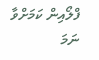ފްލޯއިން ކަމަށްވާ ނަމަ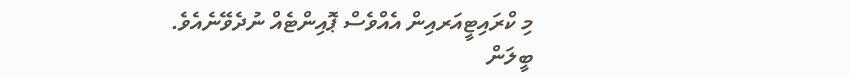މި ކްރައިޓީއަރއިން އެއްވެސް ޕޮއިންޓެއް ނުދެވޭނެއެވެ.
ބީލަން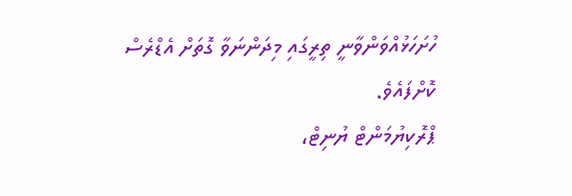ހުށަހަޅުއްވަންވާނީ ތިރީގައި މިދަންނަވާ ގޮތަށް އެޑްރެސް ކޮށްފައެވެ.
ޕްރޮކިޔުމަންޓް ޔުނިޓް،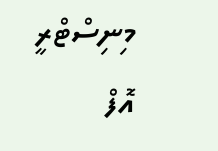މިނިސްޓްރީ އޮފް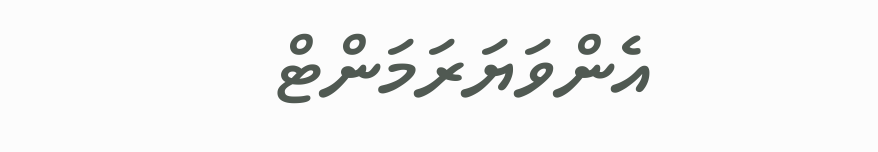އެންވަޔަރަމަންޓް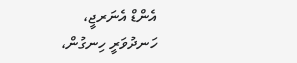އެންޑް އެނަރޖީ،
ހަނދުވަރީ ހިނގުން،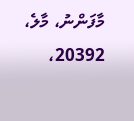މާފަންނު، މާލެ، 20392،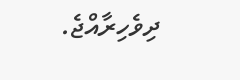ދިވެހިރާއްޖެ.